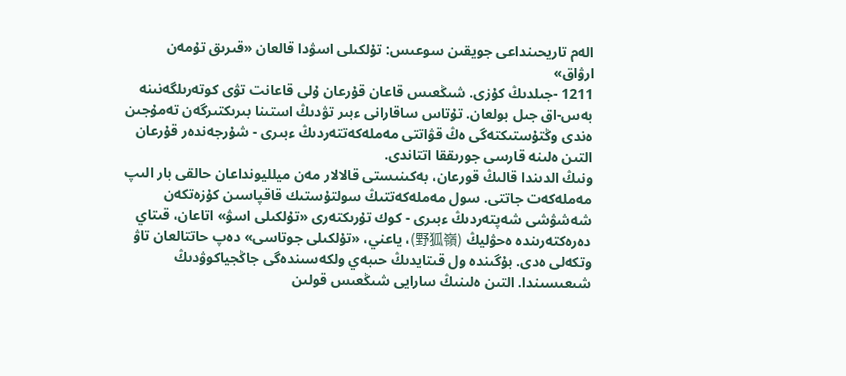الەم تاريحىنداعى جويقىن سوعىس: تۇلكىلى اسۋدا قالعان «قىرىق تۇمەن ارۋاق»
1211 -جىلدىڭ كۇزى. شىڭعىس قاعان قۇرعان ۇلى قاعانت تۋى كوتەرىلگەنىنە بەس-اق جىل بولعان. تۇتاس ساقارانى ءبىر تۋدىڭ استىنا بىرىكتىرگەن تەمۇجىن ەندى وڭتۇستىكتەگى ەڭ قۋاتتى مەملەكەتتەردىڭ ءبىرى - شۇرجەندەر قۇرعان التىن ەلىنە قارسى جورىققا اتتاندى.
ونىڭ الدىندا قالىڭ قورعان، بەكىنىستى قالالار مەن ميلليونداعان حالقى بار الىپ مەملەكەت جاتتى. سول مەملەكەتتىڭ سولتۇستىك قاقپاسىن كۇزەتكەن شەشۋشى شەپتەردىڭ ءبىرى - كوك تۇرىكتەرى «تۇلكىلى اسۋ» اتاعان، قىتاي دەرەكتەرىندە ەحۋليڭ (野狐嶺)، ياعني، «تۇلكىلى جوتاسى» دەپ حاتتالعان تاۋ وتكەلى ەدى. بۇگىندە ول قىتايدىڭ حىبەي ولكەسىندەگى جاڭجياكوۋدىڭ شىعىسىندا. التىن ەلىنىڭ سارايى شىڭعىس قولىن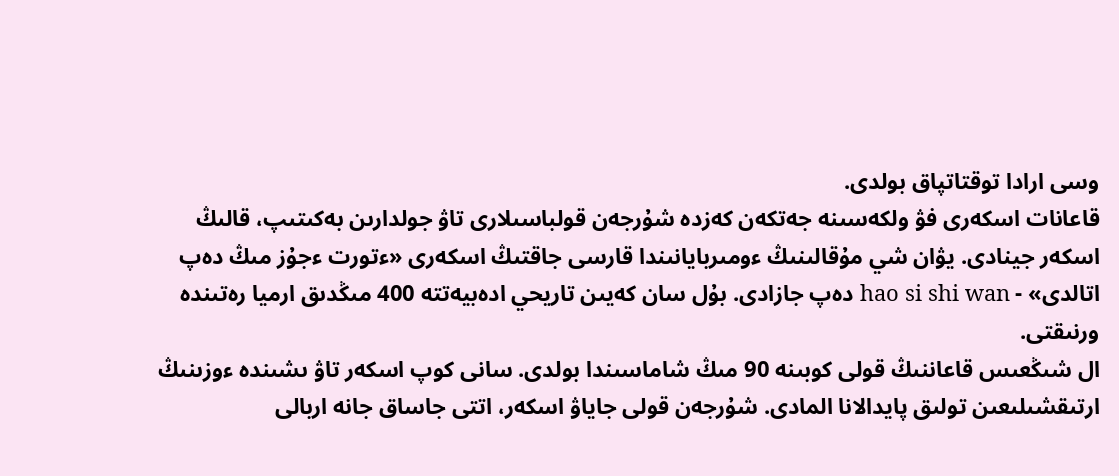وسى ارادا توقتاتپاق بولدى.
قاعانات اسكەرى فۋ ولكەسىنە جەتكەن كەزدە شۇرجەن قولباسىلارى تاۋ جولدارىن بەكىتىپ، قالىڭ اسكەر جينادى. يۋان شي مۇقالىنىڭ ءومىربايانىندا قارسى جاقتىڭ اسكەرى «ءتورت ءجۇز مىڭ دەپ اتالدى» - hao si shi wan دەپ جازادى. بۇل سان كەيىن تاريحي ادەبيەتتە 400 مىڭدىق ارميا رەتىندە ورنىقتى.
ال شىڭعىس قاعاننىڭ قولى كوبىنە 90 مىڭ شاماسىندا بولدى. سانى كوپ اسكەر تاۋ ىشىندە ءوزىنىڭ ارتىقشىلىعىن تولىق پايدالانا المادى. شۇرجەن قولى جاياۋ اسكەر، اتتى جاساق جانە اربالى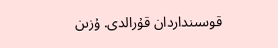قوسىنداردان قۇرالدى. ۇزىن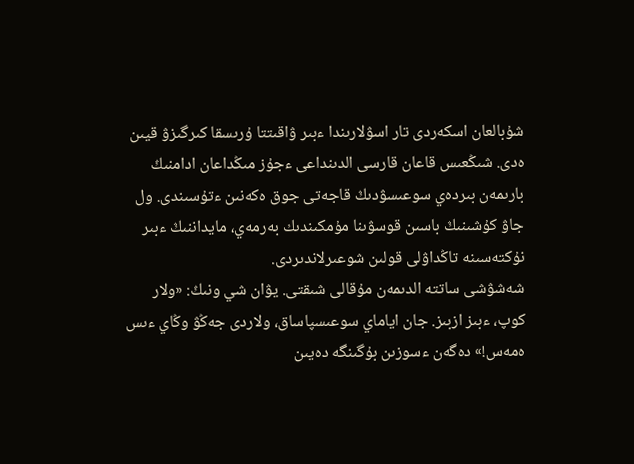شۇبالعان اسكەردى تار اسۋلارىندا ءبىر ۋاقىتتا ۇرىسقا كىرگىزۋ قيىن ەدى. شىڭعىس قاعان قارسى الدىنداعى ءجۇز مىڭداعان ادامنىڭ بارىمەن بىردەي سوعىسۋدىڭ قاجەتى جوق ەكەنىن ءتۇسىندى. ول جاۋ كۇشىنىڭ باسىن قوسۋىنا مۇمكىندىك بەرمەي، مايداننىڭ ءبىر نۇكتەسىنە تاڭداۋلى قولىن شوعىرلاندىردى.
شەشۋشى ساتتە الدىمەن مۇقالى شىقتى. يۋان شي ونىڭ: «ولار كوپ، ءبىز ازبىز. جان اياماي سوعىسپاساق، ولاردى جەڭۋ وڭاي ءىس ەمەس!» دەگەن ءسوزىن بۇگىنگە دەيىن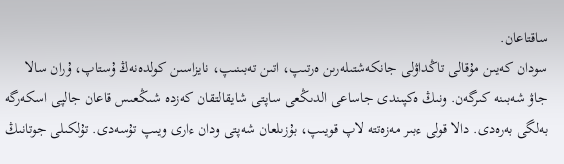ساقتاعان.
سودان كەيىن مۇقالى تاڭداۋلى جانكەشتىلەرىن ەرتىپ، اتىن تەبىنىپ، نايزاسىن كولدەنەڭ ۇستاپ، ۇران سالا جاۋ شەبىنە كىرگەن. ونىڭ ەكپىندى جاساعى الدىڭعى ساپتى شايقالتقان كەزدە شىڭعىس قاعان جالپى اسكەرگە بەلگى بەرەدى. دالا قولى ءبىر مەزەتتە لاپ قويىپ، بۇزىلعان شەپتى ودان ءارى ويىپ تۇسەدى. تۇلكىلى جوتانىڭ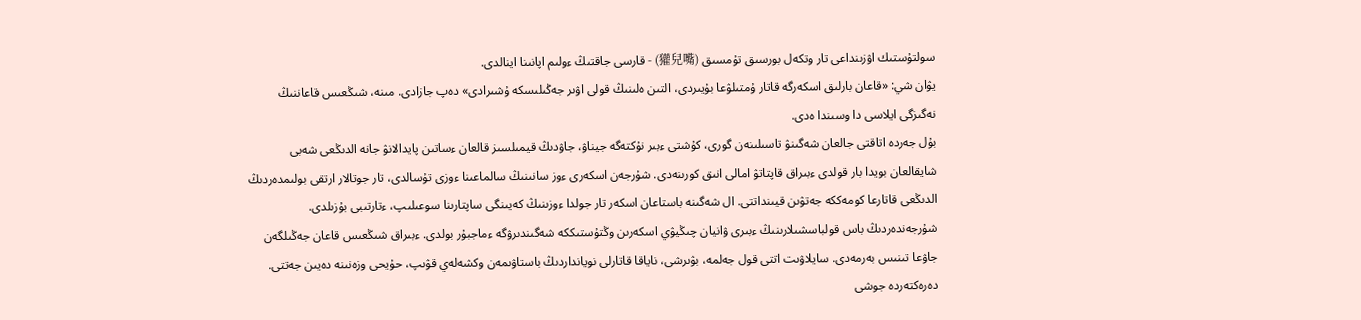سولتۇستىك اۋزىنداعى تار وتكەل بورسىق تۇمسىق (獾兒嘴) - قارسى جاقتىڭ ءولىم اپانىنا اينالدى.
يۋان شي: «قاعان بارلىق اسكەرگە قاتار ۇمتىلۋعا بۇيىردى، التىن ەلىنىڭ قولى اۋىر جەڭىلىسكە ۇشىرادى» دەپ جازادى. مىنە، شىڭعىس قاعاننىڭ نەگىزگى ايلاسى دا وسىندا ەدى.
بۇل جەردە اتاقتى جالعان شەگىنۋ تاسىلىنەن گورى، كۇشتى ءبىر نۇكتەگە جيناۋ، جاۋدىڭ قيمىلسىز قالعان ءساتىن پايدالانۋ جانە الدىڭعى شەبى شايقالعان بويدا بار قولدى ءبىراق قاپتاتۋ امالى انىق كورىنەدى. شۇرجەن اسكەرى ءوز سانىنىڭ سالماعىنا ءوزى تۇسالدى، تار جوتالار ارتقى بولىمدەردىڭ الدىڭعى قاتارعا كومەككە جەتۋىن قيىنداتتى. ال شەگىنە باستاعان اسكەر تار جولدا ءوزىنىڭ كەيىنگى ساپتارىنا سوعىلىپ، ءتارتىبى بۇزىلدى.
شۇرجەندەردىڭ باس قولباسشىلارىنىڭ ءبىرى ۋانيان چىڭيۋي اسكەرىن وڭتۇستىككە شەگىندىرۋگە ءماجبۇر بولدى. ءبىراق شىڭعىس قاعان جەڭىلگەن جاۋعا تىنىس بەرمەدى. سايلاۋىت اتتى قول جەلمە، بۋىرشى، ناياقا قاتارلى نويانداردىڭ باستاۋىمەن وكشەلەي قۋىپ، حۇيحى وزەنىنە دەيىن جەتتى. دەرەكتەردە جوشى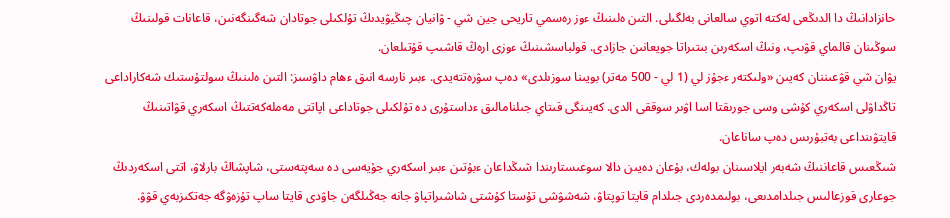حانزادانىڭ دا الدىڭعى لەكتە اتوي سالعانى بەلگىلى. التىن ەلىنىڭ ءوز رەسمي تاريحى جين شي - ۋانيان چىڭيۋيدىڭ تۇلكىلى جوتادان شەگىنگەنىن، قاعانات قولىنىڭ سوڭىنان قالماي قۋىپ، ونىڭ اسكەرىن بىتىراتا جويعانىن جازادى. قولباسشىنىڭ ءوزى ارەڭ قاشىپ قۇتىلعان.
يۋان شي قۋعىننان كەيىن «ولىكتەر ءجۇز لي (1 لي - 500 مەتر) بويىنا سوزىلدى» دەپ سۋرەتتەيدى. ءبىر نارسە انىق ءھام داۋسىز: التىن ەلىنىڭ سولتۇستىك شەكاراداعى تاڭداۋلى اسكەري كۇشى وسى جورىقتا اسا اۋىر سوققى الدى. كەيىنگى قىتاي جىلنامالىق ءداستۇرى دە تۇلكىلى جوتاداعى اپاتتى مەملەكەتتىڭ اسكەري قۋاتىنىڭ قايتۋىنداعى بەتبۇرىس دەپ ساناعان.
شىڭعىس قاعاننىڭ شەبەر ايلاسىنان بولەك، بۇعان دەيىن دالا سوعىستارىندا شىڭداعان ءبۇتىن ءبىر اسكەري جۇيەسى دە سەپتەستى، شاپشاڭ بارلاۋ، اتتى اسكەردىڭ جوعارى قوزعالىس جىلدامدىعى، بولىمدەردى جىلدام قايتا توپتاۋ، شەشۋشى تۇستا كۇشتى شاشىراتپاۋ جانە جەڭىلگەن جاۋدى قايتا ساپ تۇزەۋگە جەتكىزبەي قۋۋ.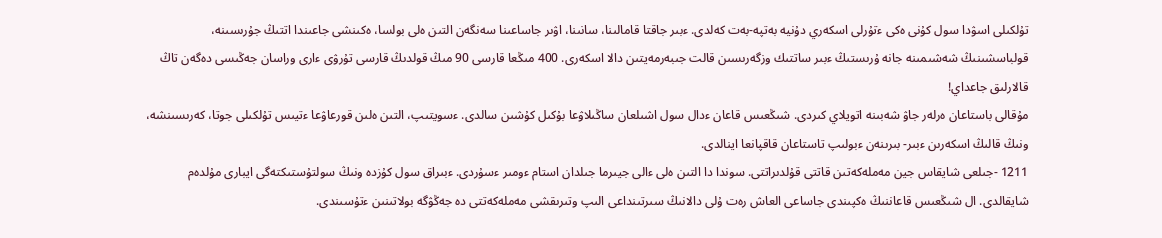تۇلكىلى اسۋدا سول كۇنى ەكى ءتۇرلى اسكەري دۇنيە بەتپە-بەت كەلدى. ءبىر جاقتا قامالىنا، سانىنا، اۋىر جاساعىنا سەنگەن التىن ەلى بولسا، ەكىنشى جاعىندا اتتىڭ جۇرىسىنە، قولباسشىنىڭ شەشىمىنە جانە ۇرىستىڭ ءبىر ساتتىك وزگەرىسىن قالت جىبەرمەيتىن دالا اسكەرى. 400 مىڭعا قارسى 90 مىڭ قولدىڭ قارسى تۇرۋى ءارى وراسان جەڭىسى دەگەن تاڭ قالارلىق جاعداي!
مۇقالى باستاعان ەرلەر جاۋ شەبىنە اتويلاي كىردى. شىڭعىس قاعان ءدال سول اشىلعان ساڭىلاۋعا بۇكىل كۇشىن سالدى. ءسويتىپ، التىن ەلىن قورعاۋعا ءتيىس تۇلكىلى جوتا، كەرىسىنشە، ونىڭ قالىڭ اسكەرىن ءبىر- بىرىنەن ءبولىپ تاستاعان قاقپانعا اينالدى.
1211 -جىلعى شايقاس جين مەملەكەتىن قاتتى قۇلدىراتتى. سوندا دا التىن ەلى ءالى جيىرما جىلدان استام ءومىر ءسۇردى. ءبىراق سول كۇزدە ونىڭ سولتۇستىكتەگى ايبارى مۇلدەم شايقالدى. ال شىڭعىس قاعاننىڭ ەكپىندى جاساعى العاش رەت ۇلى دالانىڭ سىرتىنداعى الىپ وتىرىقشى مەملەكەتتى دە جەڭۋگە بولاتىنىن ءتۇسىندى.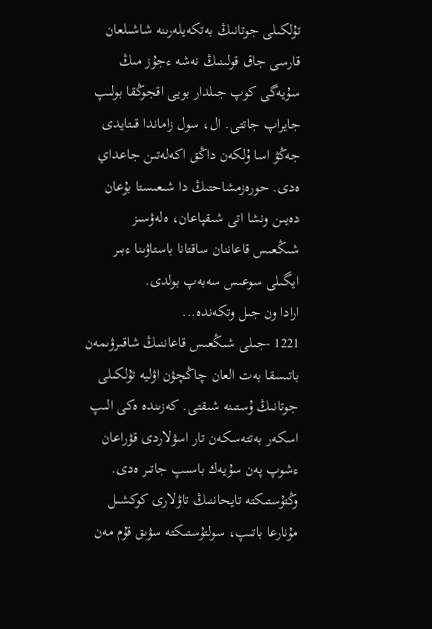تۇلكىلى جوتانىڭ بەتكەيلەرىنە شاشىلعان قارسى جاق قولىنىڭ نەشە ءجۇز مىڭ سۇيەگى كوپ جىلدار بويى اقجوڭقا بولىپ جايراپ جاتتى. ال، سول زاماندا قىتايدى جەڭۋ اسا ۇلكەن داڭق اكەلەتىن جاعداي ەدى. حورەزمشاحتىڭ دا شىعىستا بۇعان دەيىن ونشا اتى شىقپاعان، ەلەۋسىز شىڭعىس قاعاننان ساقتانا باستاۋىنا ءبىر ايگىلى سوعىس سەبەپ بولدى.
ارادا ون جىل وتكەندە...
1221 -جىلى شىڭعىس قاعاننىڭ شاقىرۋىمەن باتىسقا بەت العان چاڭچۋن اۋليە تۇلكىلى جوتانىڭ ۇستىنە شىقتى. كەزىندە ەكى الىپ اسكەر بەتتەسكەن تار اسۋلاردى قۋراعان ءشوپ پەن سۇيەك باسىپ جاتىر ەدى. وڭتۇستىكتە تايحاننىڭ تاۋلارى كوكشىل مۇنارعا باتىپ، سولتۇستىكتە سۋىق قۇم مەن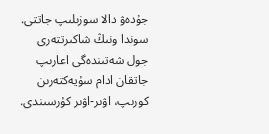جۇدەۋ دالا سوزىلىپ جاتتى. سوندا ونىڭ شاكىرتتەرى جول شەتىندەگى اعارىپ جاتقان ادام سۇيەكتەرىن كورىپ، اۋىر-اۋىر كۇرسىندى.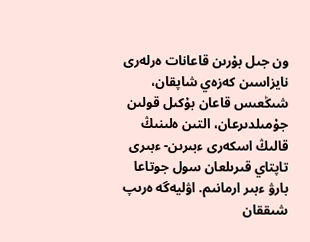ون جىل بۇرىن قاعانات ەرلەرى نايزاسىن كەزەي شاپقان، شىڭعىس قاعان بۇكىل قولىن جۇمىلدىرعان، التىن ەلىنىڭ قالىڭ اسكەرى ءبىرىن- ءبىرى تاپتاي قىرىلعان سول جوتاعا بارۋ ءبىر ارمانىم. اۋليەگە ەرىپ شىققان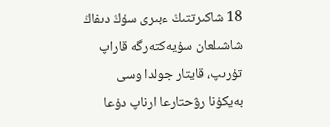18 شاكىرتتىڭ ءبىرى سۇڭ دىفاڭ شاشىلعان سۇيەكتەرگە قاراپ تۇرىپ، قايتار جولدا وسى بەيكۇنا رۋحتارعا ارناپ دۇعا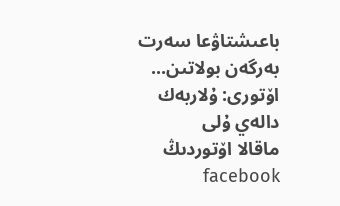باعىشتاۋعا سەرت بەرگەن بولاتىن...
اۆتورى: ۇلاربەك دالەي ۇلى
ماقالا اۆتوردىڭ facebook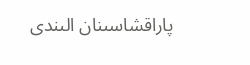پاراقشاسىنان الىندى